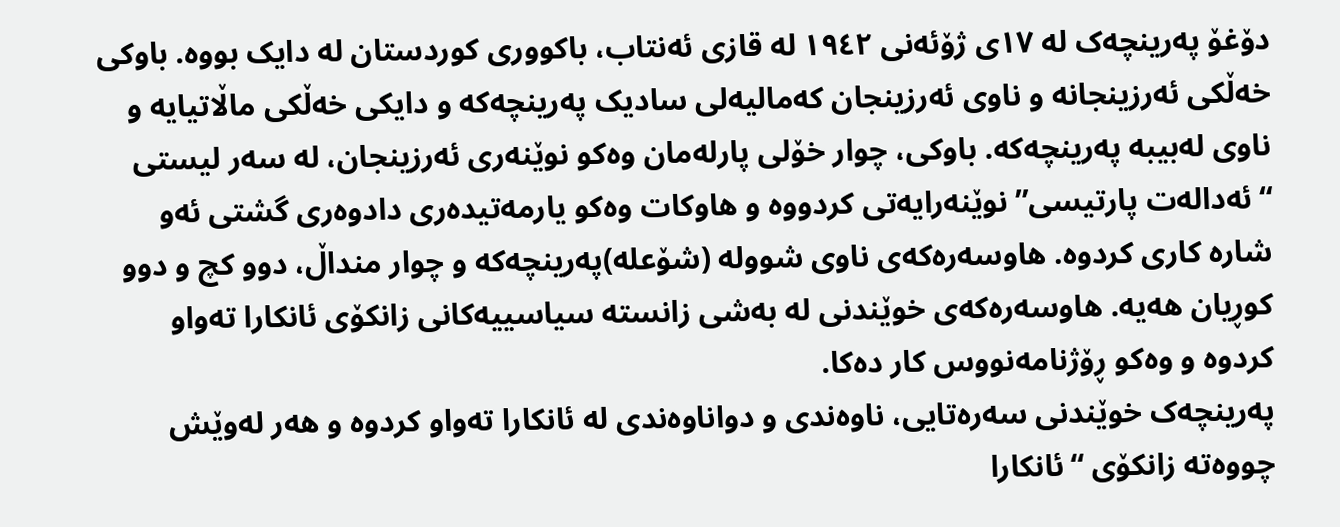دۆغۆ پەرینچەک لە ١٧ی ژۆئەنی ١٩٤٢ لە قازی ئەنتاب، باکووری کوردستان لە دایک بووە. باوکی خەڵکی ئەرزینجانە و ناوی ئەرزینجان کەمالیەلی سادیک پەرینچەکە و دایکی خەڵکی ماڵاتیایە و ناوی لەبیبە پەرینچەکە. باوکی، چوار خۆلی پارلەمان وەکو نوێنەری ئەرزینجان، لە سەر لیستی “ئەدالەت پارتیسی” نوێنەرایەتی کردووە و هاوکات وەکو یارمەتیدەری دادوەری گشتی ئەو شارە کاری کردوە. هاوسەرەکەی ناوی شوولە (شۆعلە)پەرینچەکە و چوار منداڵ، دوو کچ و دوو کوڕیان هەیە. هاوسەرەکەی خوێندنی لە بەشی زانستە سیاسییەکانی زانکۆی ئانکارا تەواو کردوە و وەکو ڕۆژنامەنووس کار دەکا.
پەرینچەک خوێندنی سەرەتایی، ناوەندی و دواناوەندی لە ئانکارا تەواو کردوە و هەر لەوێش چووەتە زانکۆی “ئانکارا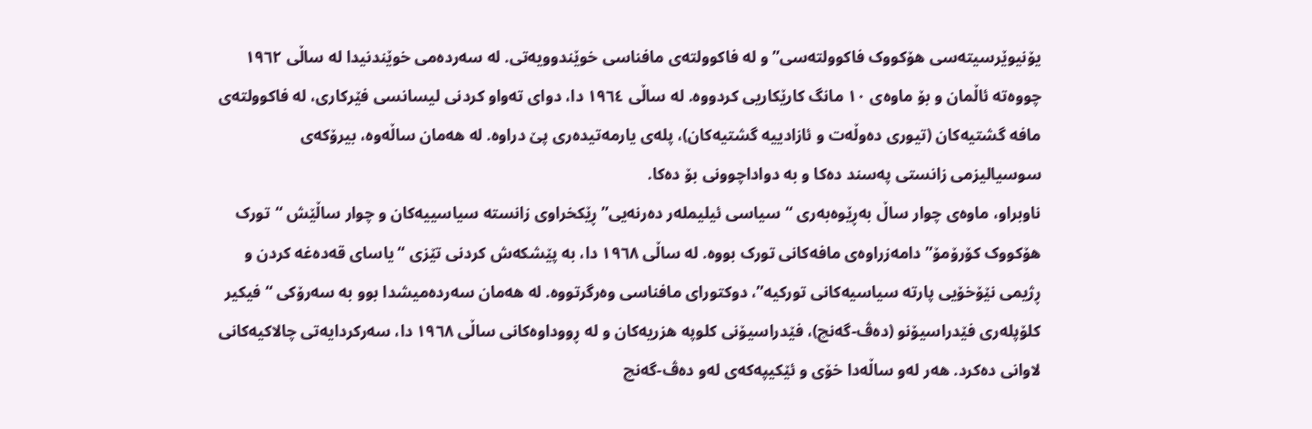یۆنیوێرسیتەسی هۆکووک فاکوولتەسی” و لە فاکوولتەی مافناسی خوێندوویەتی. لە سەردەمی خوێندنیدا لە ساڵی ١٩٦٢ چووەتە ئاڵمان و بۆ ماوەی ١٠ مانگ کارێکاریی کردووە. لە ساڵی ١٩٦٤ دا، دوای تەواو کردنی لیسانسی فێرکاری، لە فاکوولتەی مافە گشتیەکان (تیوری دەوڵەت و ئازادییە گشتیەکان)، پلەی یارمەتیدەری پێ دراوە. لە هەمان ساڵەوە، بیرۆکەی سوسیالیزمی زانستی پەسند دەکا و بە دواداچوونی بۆ دەکا.
ناوبراو، ماوەی چوار ساڵ بەڕێوەبەری “سیاسی ئیلیملەر دەرنەیی” ڕێکخراوی زانستە سیاسییەکان و چوار ساڵێش “تورک هۆکووک کۆرۆمۆ” دامەزراوەی مافەکانی تورک بووە. لە ساڵی ١٩٦٨ دا، بە پێشکەش کردنی تێزی “یاسای قەدەغە کردن و ڕژیمی نێۆخۆیی پارتە سیاسیەکانی تورکیە”، دوکتورای مافناسی وەرگرتووە. لە هەمان سەردەمیشدا بوو بە سەرۆکی “فیکیر کلۆپلەری فێدراسیۆنو (دەڤ-گەنچ)، فێدراسیۆنی کلوپە هزریەکان و لە ڕووداوەکانی ساڵی ١٩٦٨ دا، سەرکردایەتی چالاکیەکانی لاوانی دەکرد. هەر لەو ساڵەدا خۆی و ئێکیپەکەی لەو دەڤ-گەنچ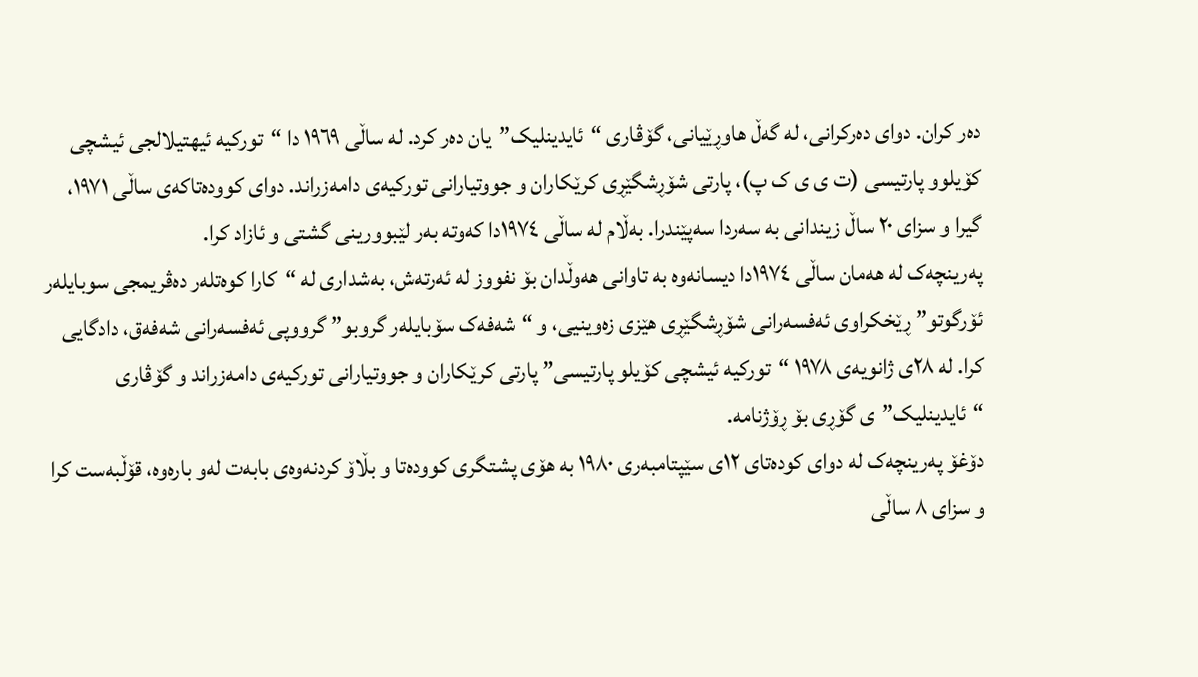دەر کران. دوای دەرکرانی، لە گەڵ هاوڕێیانی، گۆڤاری “ئایدینلیک”یان دەر کرد. لە ساڵی ١٩٦٩ دا “تورکیە ئیهتیلالجی ئیشچی کۆیلوو پارتیسی (ت ی ی ک پ)، پارتی شۆڕشگێڕی کرێکاران و جووتیارانی تورکیەی دامەزراند. دوای کوودەتاکەی ساڵی ١٩٧١، گیرا و سزای ٢٠ ساڵ زیندانی بە سەردا سەپێندرا. بەڵام لە ساڵی ١٩٧٤دا کەوتە بەر لێبوورینی گشتی و ئازاد کرا.
پەرینچەک لە هەمان ساڵی ١٩٧٤دا دیسانەوە بە تاوانی هەوڵدان بۆ نفووز لە ئەرتەش، بەشداری لە “کارا کوەتلەر دەڤریمجی سوبایلەر ئۆرگوتو” ڕێخکراوی ئەفسەرانی شۆڕشگێڕی هێزی زەوینیی، و “شەفەک سۆبایلەر گروبو” گرووپی ئەفسەرانی شەفەق، دادگایی کرا. لە ٢٨ی ژانویەی ١٩٧٨ “تورکیە ئیشچی کۆیلو پارتیسی” پارتی کرێکاران و جووتیارانی تورکیەی دامەزراند و گۆڤاری “ئایدینلیک”ی گۆڕی بۆ ڕۆژنامە.
دۆغۆ پەرینچەک لە دوای کودەتای ١٢ی سێپتامبەری ١٩٨٠ بە هۆی پشتگری کوودەتا و بڵاۆ کردنەوەی بابەت لەو بارەوە، قۆڵبەست کرا و سزای ٨ ساڵی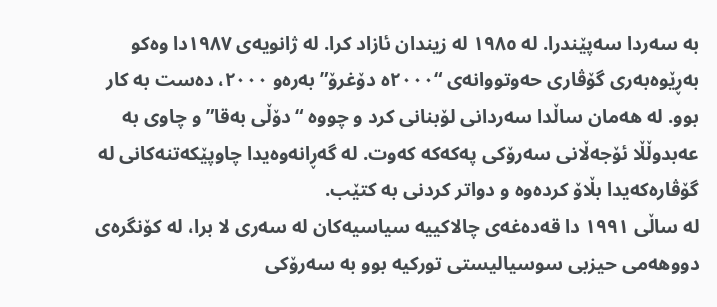بە سەردا سەپێندرا. لە ١٩٨٥ لە زیندان ئازاد کرا. لە ژانویەی ١٩٨٧دا وەکو بەڕێوەبەری گۆڤاری حەوتووانەی “٢٠٠٠ە دۆغرۆ” بەرەو ٢٠٠٠، دەست بە کار بوو. لە هەمان ساڵدا سەردانی لۆبنانی کرد و چووە “دۆڵی بەقا” و چاوی بە عەبدوڵڵا ئۆجەڵانی سەرۆکی پەکەکە کەوت. لە گەڕانەوەیدا چاوپێکەتنەکانی لە گۆڤارەکەیدا بڵاۆ کردەوە و دواتر کردنی بە کتێب.
لە ساڵی ١٩٩١ دا قەدەغەی چالاکییە سیاسیەکان لە سەری لا برا، لە کۆنگرەی دووهەمی حیزبی سوسیالیستی تورکیە بوو بە سەرۆکی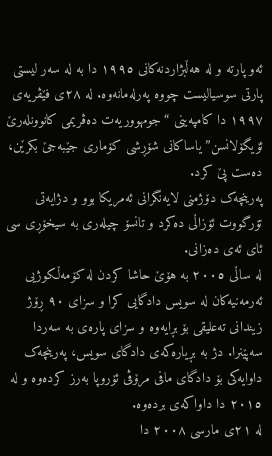ئەو پارتە و لە هەڵبژاردنەکانی ١٩٩٥ دا بە لە سەر لیستی پارتی سوسیالیست چووە پەرلەمانەوە. لە ٢٨ی فێڤریەی ١٩٩٧ دا کامپەینی “جومهووریەت دەڤریمی کانوونلەرێ ئۆیگۆلانسن” یاساکانی شۆڕشی کۆماری جێبەجێ بکرێن، دەست پێ کرد.
پەرینچەک دۆژمنی لایەنگرانی ئەمریکا بوو و دژایەتی تۆرگووت ئۆزاڵی دەکرد و تانسۆ چیلەری بە سیخۆڕی سی ئای ئەی دەزانی.
لە ساڵی ٢٠٠٥ بە هۆێ حاشا کردن لە کۆمەڵکوژیی ئەرمەنیەکان لە سویس دادگایی کرا و سزای ٩٠ ڕۆژ زیندانی تەعلیقی بۆ بڕایەوە و سزای پارەی بە سەردا سەپێنرا. دژ بە بڕیارەکەی دادگای سویس، پەرینچەک داوایەکی بۆ دادگای مافی مرۆڤی ئۆروپا بەرز کردەوە و لە ٢٠١٥ دا داواکەی بردەوە.
لە ٢١ی مارسی ٢٠٠٨ دا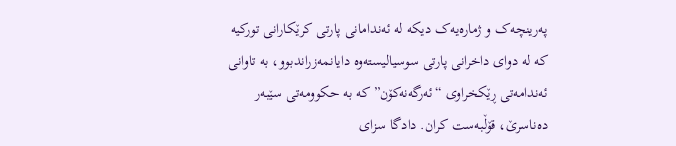پەرینچەک و ژمارەیەک دیکە لە ئەندامانی پارتی کرێکارانی تورکیە کە لە دوای داخرانی پارتی سوسیالیستەوە دایانمەزراندبوو، بە تاوانی ئەندامەتی ڕێکخراوی “ئەرگەنەکۆن” کە بە حکوومەتی سێبەر دەناسرێ، قۆڵبەست کران. دادگا سزای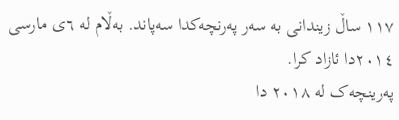١١٧ ساڵ زیندانی بە سەر پەرنچەکدا سەپاند. بەڵام لە ٦ی مارسی ٢٠١٤دا ئازاد کرا.
پەرینچەک لە ٢٠١٨ دا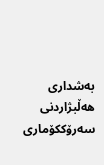بەشداری هەڵبژاردنی سەرۆککۆماری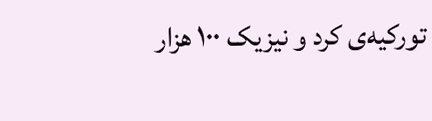تورکیەی کرد و نیزیک ١٠٠ هزار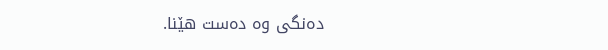دەنگی وە دەست هێنا.